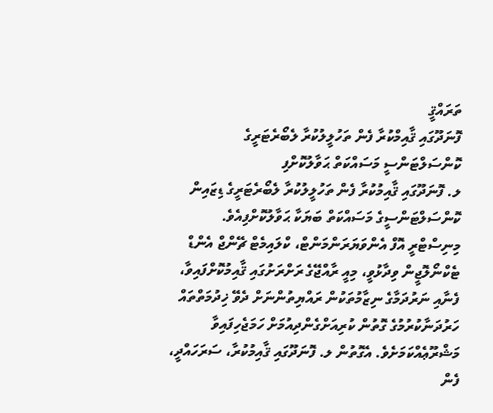ތަރައްޤީ
ފޮނަދޫގައި ޤާއިމްކުރާ ފެން ތަހުލީލުކުރާ ލެބޯރެޓަރީގެ ކޮންސަލްޓަންސީ މަސައްކަތް ޙަވާލުކޮށްފި
ލ. ފޮނަދޫގައި ޤާއިމުކުރާ ފެން ތަހުލީލުކުރާ ލެބޯރެޓަރީގެ ޑިޒައިން ކޮންސަލްޓަންސީގެ މަސައްކަތް ބަޔަކާ ޙަވާލުކޮށްފިއެވެ.
މިނިސްޓްރީ އޮފް އެންވަޔަރަންމަންޓް، ކްލައިމެޓް ޗޭންޖް އެންޑް ޓެކްނޯލޮޖީން ވިދާޅުވީ، މިއީ ރާއްޖޭގެ ރަށްރަށުގައި ޤާއިމުކޮށްފައިވާ، ފެނާއި ނަރުދަމާގެ ނިޒާމުތަކުން ރައްޔިތުންނަށް ދެވޭ ޚިދުމަތްތައް ހަރުދަނާކުރުމުގެ ގޮތުން ކުރިއަށްގެންދިއުމަށް ހަމަޖެހިފައިވާ މަޝްރޫޢެއްކަމަށެވެ. އެގޮތުން ލ. ފޮނަދޫގައި ޤާއިމުކުރާ، ސަރަހައްދީ، ފެން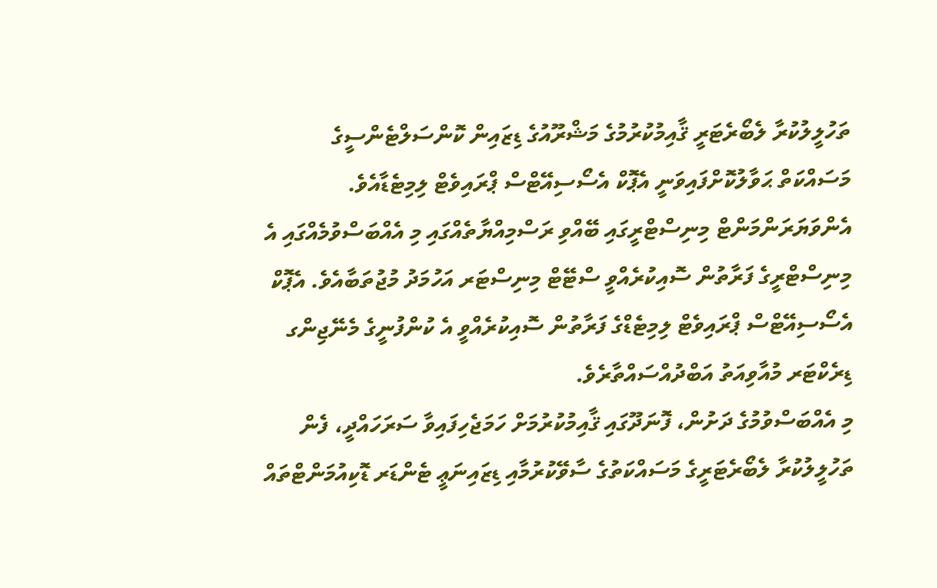ތަހުލީލުކުރާ ލެބޯރެޓަރީ ޤާއިމުކުރުމުގެ މަޝްރޫއުގެ ޑިޒައިން ކޮންސަލްޓެންސީގެ މަސައްކަތް ޙަވާލުކޮށްފައިވަނީ އެޕޮކް އެސޯސިއޭޓްސް ޕްރައިވެޓް ލިމިޓެޑާއެވެ.
އެންވަޔަރަންމަންޓް މިނިސްޓްރީގައި ބޭއްވި ރަސްމިއްޔާތެއްގައި މި އެއްބަސްވުމެއްގައި އެ މިނިސްޓްރީގެ ފަރާތުން ސޮއިކުރެއްވީ ސްޓޭޓް މިނިސްޓަރ އަހުމަދު މުޖުތަބާއެވެ. އެޕޮކް އެސޯސިއޭޓްސް ޕްރައިވެޓް ލިމިޓެޑްގެ ފަރާތުން ސޮއިކުރެއްވީ އެ ކުންފުނީގެ މެނޭޖިންގ ޑިރެކްޓަރ މުއާވިއަތު އަބްދުއްސައްތާރެވެ.
މި އެއްބަސްވުމުގެ ދަށުން، ފޮނަދޫގައި ޤާއިމުކުރުމަށް ހަމަޖެހިފައިވާ ސަރަހައްދީ، ފެން ތަހުލީލުކުރާ ލެބޯރެޓަރީގެ މަސައްކަތުގެ ސާވޭކުރުމާއި ޑިޒައިނަޢީ ޓެންޑަރ ޑޮކިއުމަންޓްތައް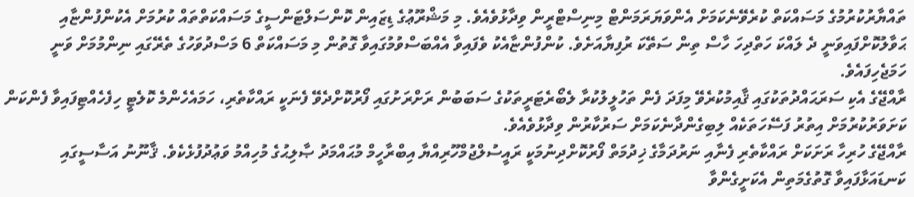ތައްޔާރުކުރުމުގެ މަސައްކަތް ކުރެވޭނެކަމަށް އެންވަޔަރަމަންޓް މިނިސްޓްރީން ވިދާޅުވެއެވެ. މި މަޝްރޫޢުގެ ޑިޒައިން ކޮންސަލްޓަންސީގެ މަސައްކަތްތައް ކުރުމަށް އެކުންފުންޏާއި ޙަވާލުކޮށްފައިވަނީ ދެ ލައްކަ ހަތްދިހަ ހާސް ތިން ސަތޭކަ ރުފިޔާއަށެވެ. ކުންފުންޏާއެކު ވެފައިވާ އެއްބަސްވުމުގައިވާ ގޮތުން މި މަސައްކަތް 6 މަސްދުވަހުގެ ތެރޭގައި ނިންމުމަށް ވަނީ ހަމަޖެހިފައެވެ.
ރާއްޖޭގެ އެކި ސަރަޙައްދުތަކުގައި ޤާއިމުކުރެވޭ މިފަދަ ފެން ތަހުލީލުކުރާ ލެބޯރެޓަރީތަކުގެ ސަބަބުން ރަށްރަށުގައި ފޯރުކޮށްދެވޭ ފެނަކީ ރައްކާތެރި، ހަމައެހެންމެ ކޮލެޓީ ހިފެހެއްޓިފައިވާ ފެންކަން ކަށަވަރުކުރުމަށް އިތުރު ފަސޭހަތަކެއް ލިބިގެންދާނެކަމަށް ސަރުކާރުން ވިދާޅުވެއެވެ.
ރާއްޖޭގެ ހުރިހާ ރަށަކަށް ރައްކާތެރި ފެނާއި ނަރުދަމާގެ ޚިދުމަތް ފޯރުކޮށްދިނުމަކީ ރައީސުލްޖުމްހޫރިއްޔާ އިބްރާހީމް މުޙައްމަދު ޞާލިޙުގެ މުހިއްމު ވަޢުދުފުޅެކެވެ. ޤާނޫނު އަސާސީގައި ކަނޑައަޅާފައިވާ ގޮތުގެމަތިން އެކަށީގެންވާ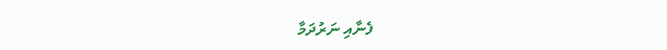ފެނާއި ނަރުދަމާ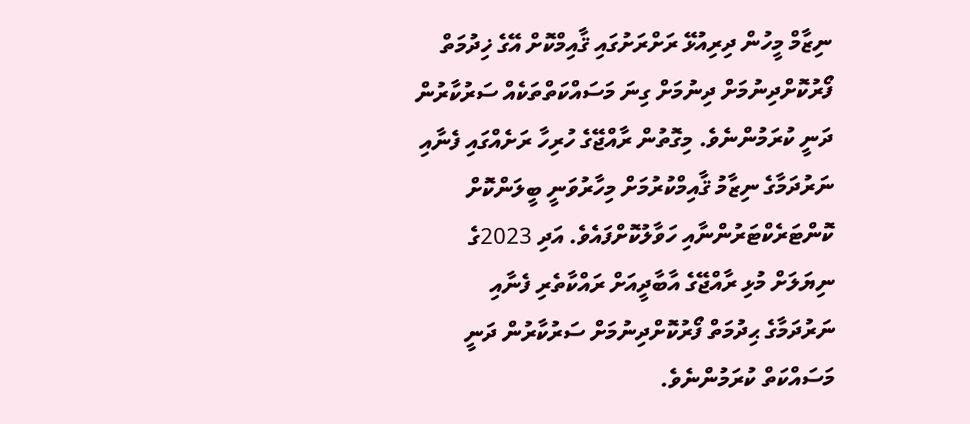ނިޒާމް މީހުން ދިރިއުޅޭ ރަށްރަށުގައި ޤާއިމްކޮށް އޭގެ ޚިދުމަތް ފޯރުކޮށްދިނުމަށް ދިނުމަށް ގިނަ މަސައްކަތްތަކެއް ސަރުކާރުން ދަނީ ކުރަމުންނެވެ. މިގޮތުން ރާއްޖޭގެ ހުރިހާ ރަށެއްގައި ފެނާއި ނަރުދަމާގެ ނިޒާމު ޤާއިމްކުރުމަށް މިހާރުވަނީ ބީލަންކޮށް ކޮންޓަރެކްޓަރުންނާއި ހަވާލުކޮށްފައެވެ. އަދި 2023ގެ ނިޔަލަށް މުޅި ރާއްޖޭގެ އާބާދީއަށް ރައްކާތެރި ފެނާއި ނަރުދަމާގެ ޙިދުމަތް ފޯރުކޮށްދިނުމަށް ސަރުކާރުން ދަނީ މަސައްކަތް ކުރަމުންނެވެ.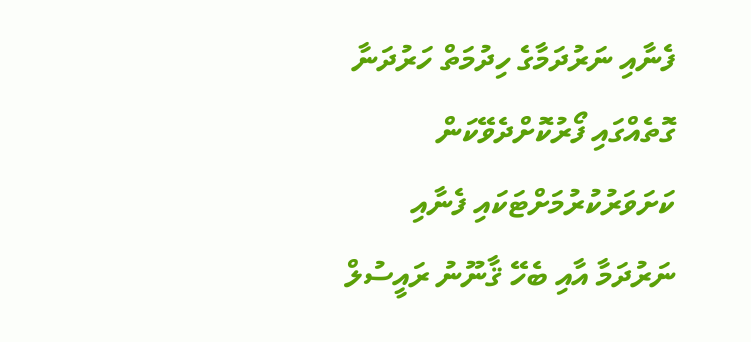ފެނާއި ނަރުދަމާގެ ހިދުމަތް ހަރުދަނާ ގޮތެއްގައި ފޯރުކޮށްދެވޭކަން ކަށަވަރުކުރުމަށްޓަކައި ފެނާއި ނަރުދަމާ އާއި ބެހޭ ޤާނޫނު ރައީސުލް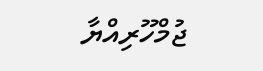ޖުމްހޫރިއްޔާ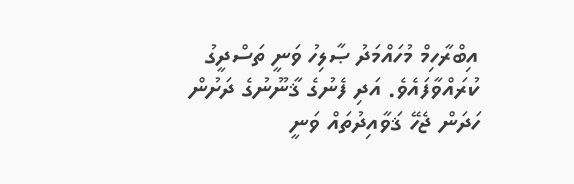އިބްރާހިމް މުހައްމަދު ޞާލިހު ވަނީ ތަސްދީގު ކުރައްވާފައެވެ. އަދި ފެނުގެ ޤާނޫނުގެ ދަށުން ހަދަން ޖެހޭ ޤަވާއިދުތައް ވަނީ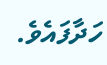ހަދާފައެވެ.